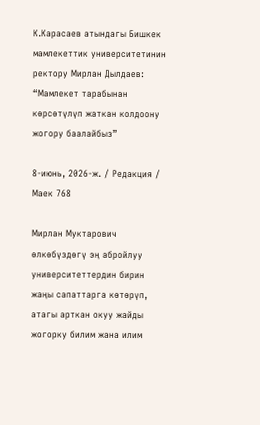К.Карасаев атындагы Бишкек мамлекеттик университетинин ректору Мирлан Дылдаев: “Мамлекет тарабынан көрсөтүлүп жаткан колдоону жогору баалайбыз”

8-июнь, 2026-ж. / Редакция / Маек 768

Мирлан Муктарович өлкөбүздөгү эң абройлуу университеттердин бирин жаңы сапаттарга көтөрүп, атагы арткан окуу жайды жогорку билим жана илим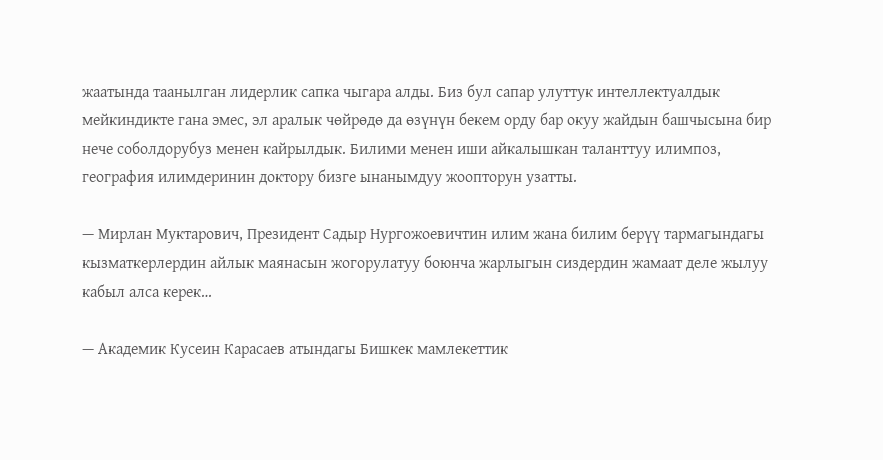жаатында таанылган лидерлик сапка чыгара алды. Биз бул сапар улуттук интеллектуалдык мейкиндикте гана эмес, эл аралык чөйрөдө да өзүнүн бекем орду бар окуу жайдын башчысына бир нече соболдорубуз менен кайрылдык. Билими менен иши айкалышкан таланттуу илимпоз, география илимдеринин доктору бизге ынанымдуу жоопторун узатты.

— Мирлан Муктарович, Президент Садыр Нургожоевичтин илим жана билим берүү тармагындагы кызматкерлердин айлык маянасын жогорулатуу боюнча жарлыгын сиздердин жамаат деле жылуу кабыл алса керек…

— Академик Кусеин Карасаев атындагы Бишкек мамлекеттик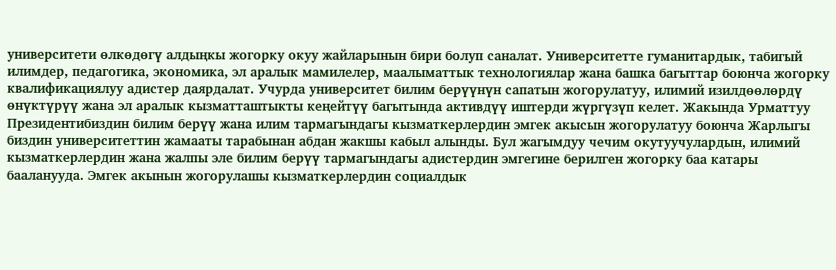университети өлкөдөгү алдыңкы жогорку окуу жайларынын бири болуп саналат. Университетте гуманитардык, табигый илимдер, педагогика, экономика, эл аралык мамилелер, маалыматтык технологиялар жана башка багыттар боюнча жогорку квалификациялуу адистер даярдалат. Учурда университет билим берүүнүн сапатын жогорулатуу, илимий изилдөөлөрдү өнүктүрүү жана эл аралык кызматташтыкты кеңейтүү багытында активдүү иштерди жүргүзүп келет. Жакында Урматтуу Президентибиздин билим берүү жана илим тармагындагы кызматкерлердин эмгек акысын жогорулатуу боюнча Жарлыгы биздин университеттин жамааты тарабынан абдан жакшы кабыл алынды. Бул жагымдуу чечим окутуучулардын, илимий кызматкерлердин жана жалпы эле билим берүү тармагындагы адистердин эмгегине берилген жогорку баа катары бааланууда. Эмгек акынын жогорулашы кызматкерлердин социалдык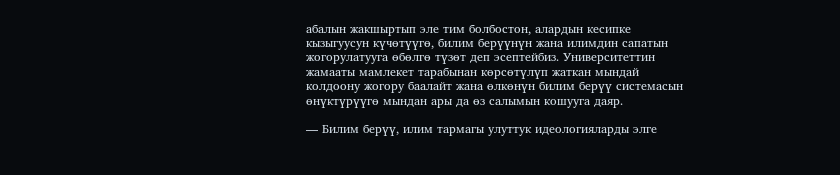абалын жакшыртып эле тим болбостон, алардын кесипке кызыгуусун күчөтүүгө, билим берүүнүн жана илимдин сапатын жогорулатууга өбөлгө түзөт деп эсептейбиз. Университеттин жамааты мамлекет тарабынан көрсөтүлүп жаткан мындай колдоону жогору баалайт жана өлкөнүн билим берүү системасын өнүктүрүүгө мындан ары да өз салымын кошууга даяр.

— Билим берүү, илим тармагы улуттук идеологияларды элге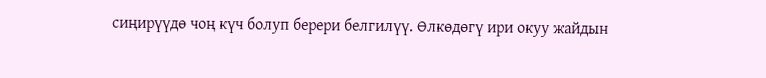сиңирүүдө чоң күч болуп берери белгилүү. Өлкөдөгү ири окуу жайдын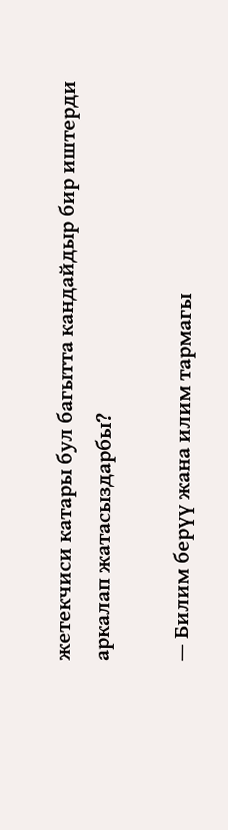жетекчиси катары бул багытта кандайдыр бир иштерди аркалап жатасыздарбы?

— Билим берүү жана илим тармагы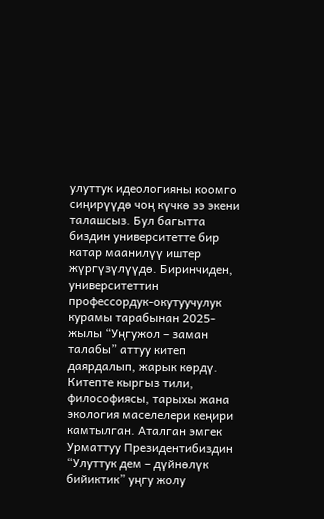улуттук идеологияны коомго сиңирүүдө чоң күчкө ээ экени талашсыз. Бул багытта биздин университетте бир катар маанилүү иштер жүргүзүлүүдө. Биринчиден, университеттин профессордук-окутуучулук курамы тарабынан 2025-жылы “Уңгужол – заман талабы” аттуу китеп даярдалып, жарык көрдү. Китепте кыргыз тили, философиясы, тарыхы жана экология маселелери кеңири камтылган. Аталган эмгек Урматтуу Президентибиздин “Улуттук дем – дүйнөлүк бийиктик” уңгу жолу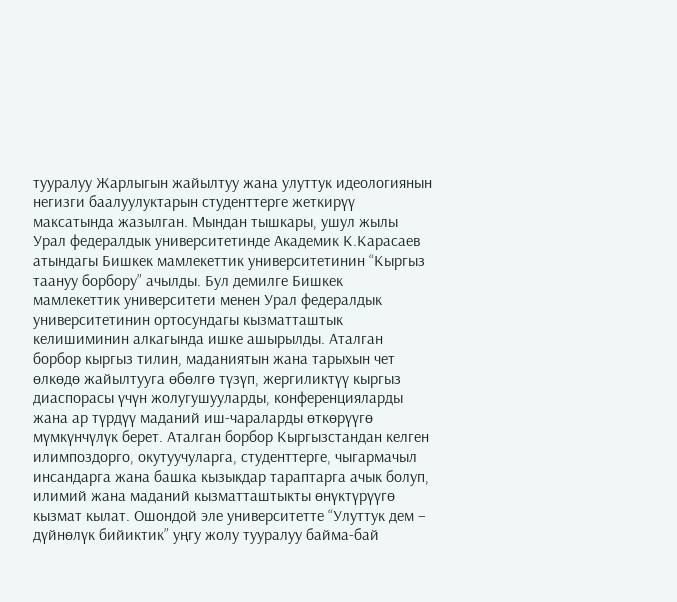тууралуу Жарлыгын жайылтуу жана улуттук идеологиянын негизги баалуулуктарын студенттерге жеткирүү максатында жазылган. Мындан тышкары, ушул жылы Урал федералдык университетинде Академик К.Карасаев атындагы Бишкек мамлекеттик университетинин “Кыргыз таануу борбору” ачылды. Бул демилге Бишкек мамлекеттик университети менен Урал федералдык университетинин ортосундагы кызматташтык келишиминин алкагында ишке ашырылды. Аталган борбор кыргыз тилин, маданиятын жана тарыхын чет өлкөдө жайылтууга өбөлгө түзүп, жергиликтүү кыргыз диаспорасы үчүн жолугушууларды, конференцияларды жана ар түрдүү маданий иш-чараларды өткөрүүгө мүмкүнчүлүк берет. Аталган борбор Кыргызстандан келген илимпоздорго, окутуучуларга, студенттерге, чыгармачыл инсандарга жана башка кызыкдар тараптарга ачык болуп, илимий жана маданий кызматташтыкты өнүктүрүүгө кызмат кылат. Ошондой эле университетте “Улуттук дем – дүйнөлүк бийиктик” уңгу жолу тууралуу байма-бай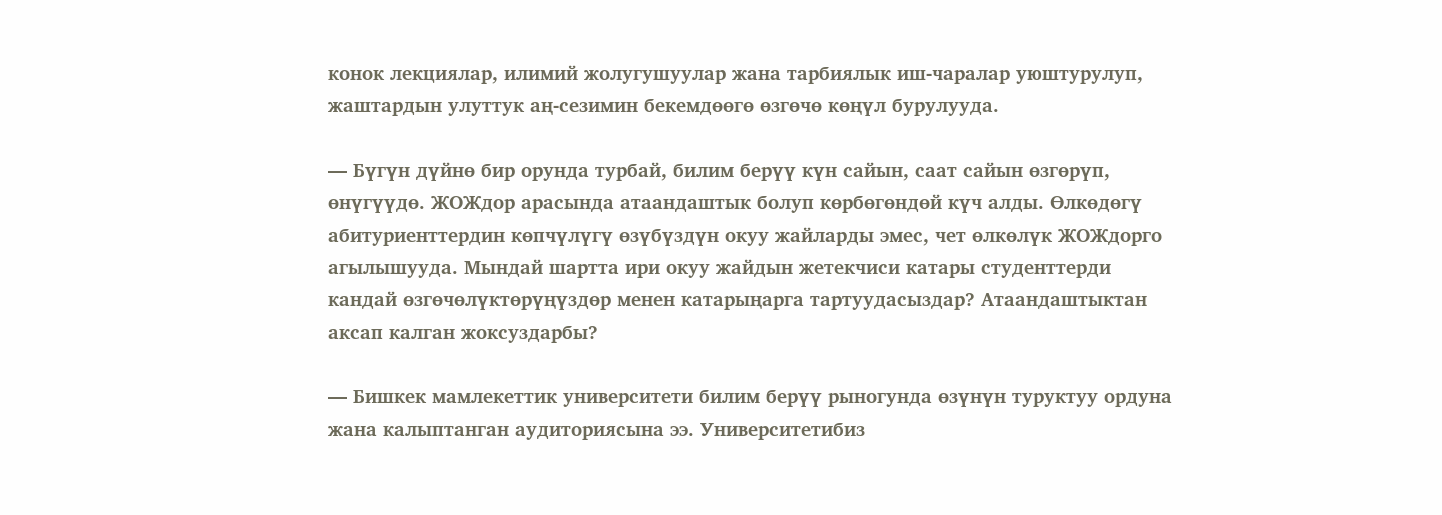конок лекциялар, илимий жолугушуулар жана тарбиялык иш-чаралар уюштурулуп, жаштардын улуттук аң-сезимин бекемдөөгө өзгөчө көңүл бурулууда.

— Бүгүн дүйнө бир орунда турбай, билим берүү күн сайын, саат сайын өзгөрүп, өнүгүүдө. ЖОЖдор арасында атаандаштык болуп көрбөгөндөй күч алды. Өлкөдөгү абитуриенттердин көпчүлүгү өзүбүздүн окуу жайларды эмес, чет өлкөлүк ЖОЖдорго агылышууда. Мындай шартта ири окуу жайдын жетекчиси катары студенттерди кандай өзгөчөлүктөрүңүздөр менен катарыңарга тартуудасыздар? Атаандаштыктан аксап калган жоксуздарбы?

— Бишкек мамлекеттик университети билим берүү рыногунда өзүнүн туруктуу ордуна жана калыптанган аудиториясына ээ. Университетибиз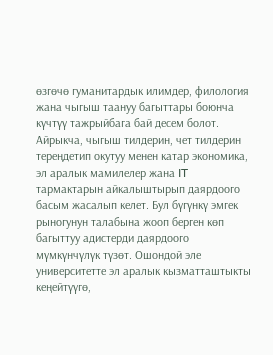өзгөчө гуманитардык илимдер, филология жана чыгыш таануу багыттары боюнча күчтүү тажрыйбага бай десем болот. Айрыкча, чыгыш тилдерин, чет тилдерин тереңдетип окутуу менен катар экономика, эл аралык мамилелер жана IT тармактарын айкалыштырып даярдоого басым жасалып келет. Бул бүгүнкү эмгек рыногунун талабына жооп берген көп багыттуу адистерди даярдоого мүмкүнчүлүк түзөт. Ошондой эле университетте эл аралык кызматташтыкты кеңейтүүгө,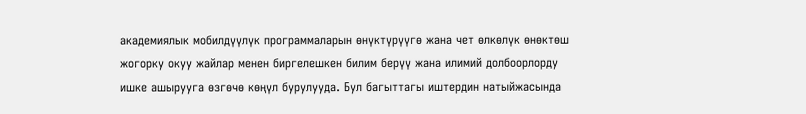академиялык мобилдүүлүк программаларын өнүктүрүүгө жана чет өлкөлүк өнөктөш жогорку окуу жайлар менен биргелешкен билим берүү жана илимий долбоорлорду ишке ашырууга өзгөчө көңүл бурулууда. Бул багыттагы иштердин натыйжасында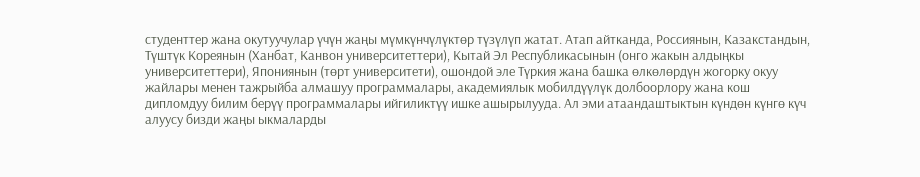студенттер жана окутуучулар үчүн жаңы мүмкүнчүлүктөр түзүлүп жатат. Атап айтканда, Россиянын, Казакстандын, Түштүк Кореянын (Ханбат, Канвон университеттери), Кытай Эл Республикасынын (онго жакын алдыңкы университеттери), Япониянын (төрт университети), ошондой эле Түркия жана башка өлкөлөрдүн жогорку окуу жайлары менен тажрыйба алмашуу программалары, академиялык мобилдүүлүк долбоорлору жана кош дипломдуу билим берүү программалары ийгиликтүү ишке ашырылууда. Ал эми атаандаштыктын күндөн күнгө күч алуусу бизди жаңы ыкмаларды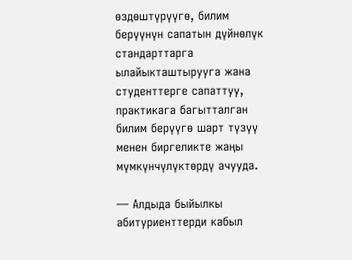өздөштүрүүгө, билим берүүнүн сапатын дүйнөлүк стандарттарга ылайыкташтырууга жана студенттерге сапаттуу, практикага багытталган билим берүүгө шарт түзүү менен биргеликте жаңы мүмкүнчүлүктөрдү ачууда.

— Алдыда быйылкы абитуриенттерди кабыл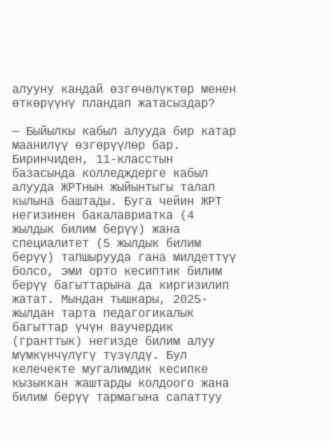алууну кандай өзгөчөлүктөр менен өткөрүүнү пландап жатасыздар?

— Быйылкы кабыл алууда бир катар маанилүү өзгөрүүлөр бар. Биринчиден, 11-класстын базасында колледждерге кабыл алууда ЖРТнын жыйынтыгы талап кылына баштады. Буга чейин ЖРТ негизинен бакалавриатка (4 жылдык билим берүү) жана специалитет (5 жылдык билим берүү) тапшырууда гана милдеттүү болсо, эми орто кесиптик билим берүү багыттарына да киргизилип жатат. Мындан тышкары, 2025-жылдан тарта педагогикалык багыттар үчүн ваучердик (гранттык) негизде билим алуу мүмкүнчүлүгү түзүлдү. Бул келечекте мугалимдик кесипке кызыккан жаштарды колдоого жана билим берүү тармагына сапаттуу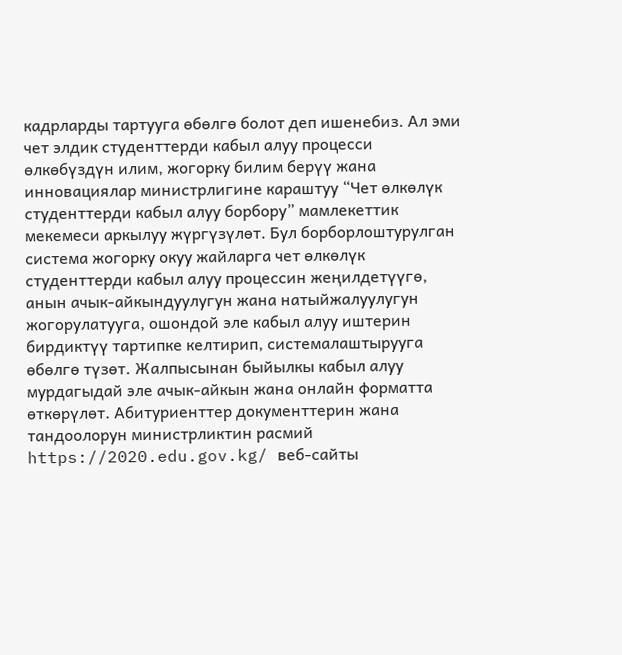кадрларды тартууга өбөлгө болот деп ишенебиз. Ал эми чет элдик студенттерди кабыл алуу процесси өлкөбүздүн илим, жогорку билим берүү жана инновациялар министрлигине караштуу “Чет өлкөлүк студенттерди кабыл алуу борбору” мамлекеттик мекемеси аркылуу жүргүзүлөт. Бул борборлоштурулган система жогорку окуу жайларга чет өлкөлүк студенттерди кабыл алуу процессин жеңилдетүүгө, анын ачык-айкындуулугун жана натыйжалуулугун жогорулатууга, ошондой эле кабыл алуу иштерин бирдиктүү тартипке келтирип, системалаштырууга өбөлгө түзөт. Жалпысынан быйылкы кабыл алуу мурдагыдай эле ачык-айкын жана онлайн форматта өткөрүлөт. Абитуриенттер документтерин жана тандоолорун министрликтин расмий
https://2020.edu.gov.kg/ веб-сайты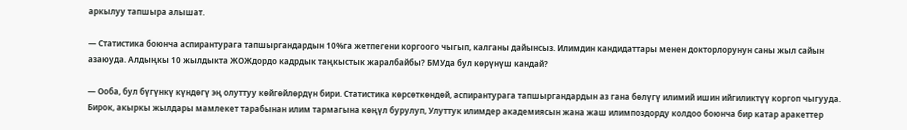аркылуу тапшыра алышат.

— Статистика боюнча аспирантурага тапшыргандардын 10%га жетпегени коргоого чыгып, калганы дайынсыз. Илимдин кандидаттары менен докторлорунун саны жыл сайын азаюуда. Алдыңкы 10 жылдыкта ЖОЖдордо кадрдык таңкыстык жаралбайбы? БМУда бул көрүнүш кандай?

— Ооба, бул бүгүнкү күндөгү эң олуттуу көйгөйлөрдүн бири. Статистика көрсөткөндөй, аспирантурага тапшыргандардын аз гана бөлүгү илимий ишин ийгиликтүү коргоп чыгууда. Бирок, акыркы жылдары мамлекет тарабынан илим тармагына көңүл бурулуп, Улуттук илимдер академиясын жана жаш илимпоздорду колдоо боюнча бир катар аракеттер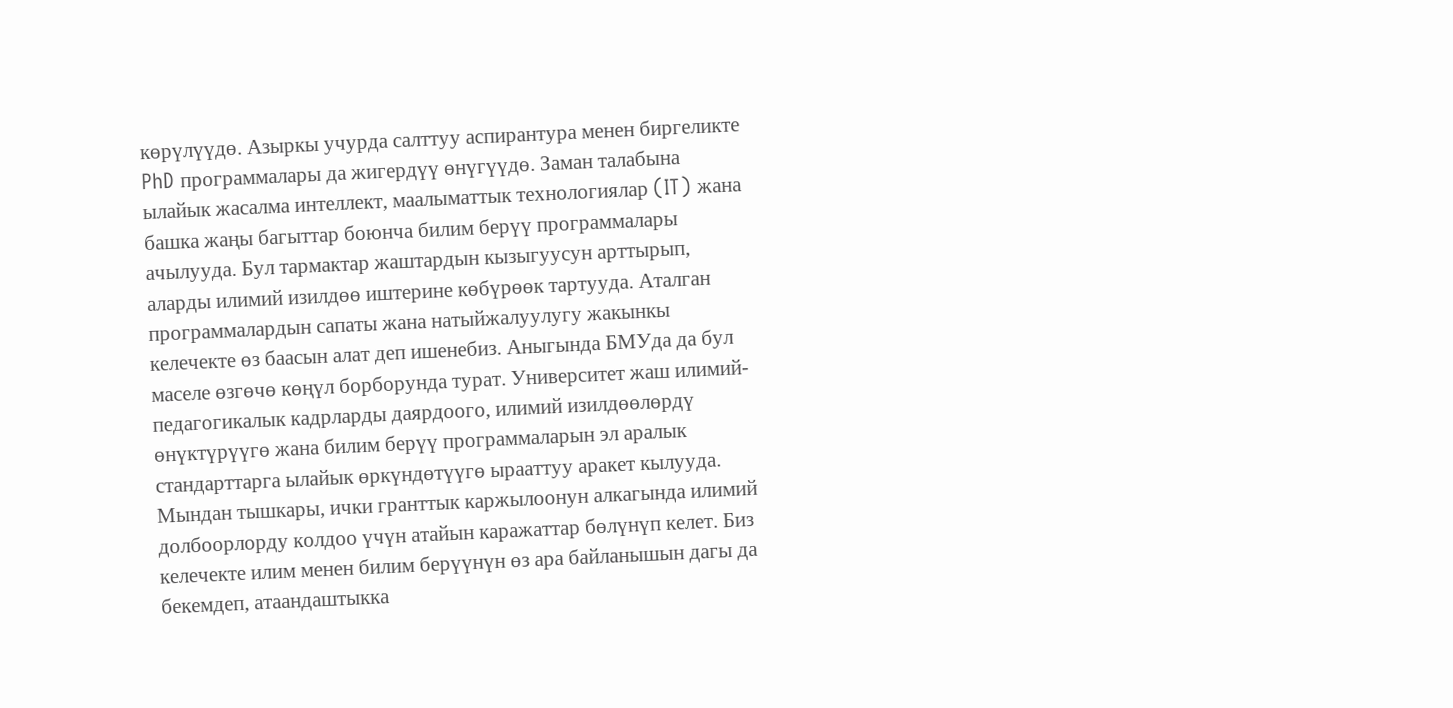көрүлүүдө. Азыркы учурда салттуу аспирантура менен биргеликте PhD программалары да жигердүү өнүгүүдө. Заман талабына ылайык жасалма интеллект, маалыматтык технологиялар (IT) жана башка жаңы багыттар боюнча билим берүү программалары ачылууда. Бул тармактар жаштардын кызыгуусун арттырып, аларды илимий изилдөө иштерине көбүрөөк тартууда. Аталган программалардын сапаты жана натыйжалуулугу жакынкы келечекте өз баасын алат деп ишенебиз. Аныгында БМУда да бул маселе өзгөчө көңүл борборунда турат. Университет жаш илимий-педагогикалык кадрларды даярдоого, илимий изилдөөлөрдү өнүктүрүүгө жана билим берүү программаларын эл аралык стандарттарга ылайык өркүндөтүүгө ырааттуу аракет кылууда. Мындан тышкары, ички гранттык каржылоонун алкагында илимий долбоорлорду колдоо үчүн атайын каражаттар бөлүнүп келет. Биз келечекте илим менен билим берүүнүн өз ара байланышын дагы да бекемдеп, атаандаштыкка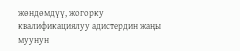жөндөмдүү, жогорку квалификациялуу адистердин жаңы муунун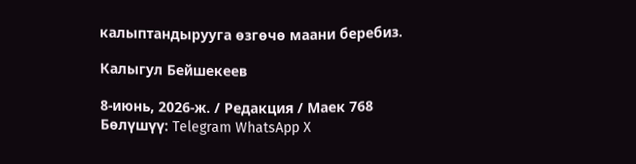калыптандырууга өзгөчө маани беребиз.

Калыгул Бейшекеев

8-июнь, 2026-ж. / Редакция / Маек 768
Бөлүшүү: Telegram WhatsApp X